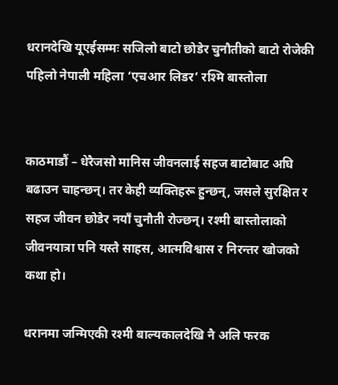धरानदेखि यूएईसम्मः सजिलो बाटो छोडेर चुनौतीको बाटो रोजेकी पहिलो नेपाली महिला ‘एचआर लिडर’ रश्मि बास्तोला


काठमाडौं – धेरैजसो मानिस जीवनलाई सहज बाटोबाट अघि बढाउन चाहन्छन्। तर केही व्यक्तिहरू हुन्छन्, जसले सुरक्षित र सहज जीवन छोडेर नयाँ चुनौती रोज्छन्। रश्मी बास्तोलाको जीवनयात्रा पनि यस्तै साहस, आत्मविश्वास र निरन्तर खोजको कथा हो।

धरानमा जन्मिएकी रश्मी बाल्यकालदेखि नै अलि फरक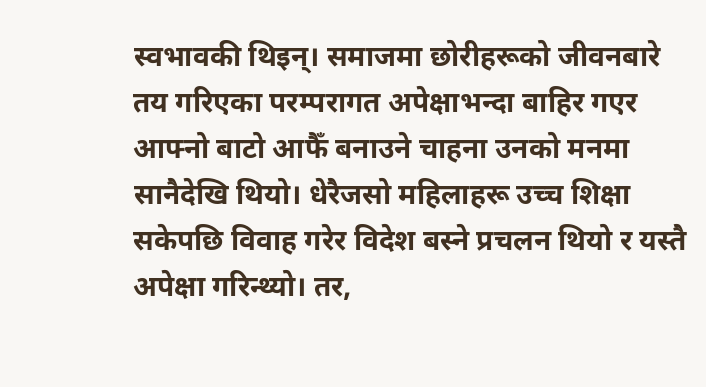स्वभावकी थिइन्। समाजमा छोरीहरूको जीवनबारे तय गरिएका परम्परागत अपेक्षाभन्दा बाहिर गएर आफ्नो बाटो आफैँ बनाउने चाहना उनको मनमा सानैदेखि थियो। धेरैजसो महिलाहरू उच्च शिक्षा सकेपछि विवाह गरेर विदेश बस्ने प्रचलन थियो र यस्तै अपेक्षा गरिन्थ्यो। तर,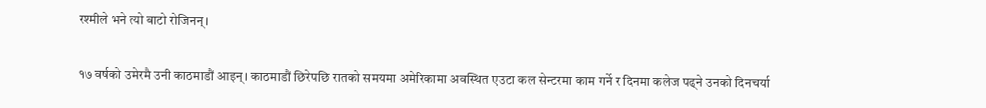रश्मीले भने त्यो बाटो रोजिनन्।

१७ वर्षको उमेरमै उनी काठमाडौं आइन्। काठमाडौं छिरेपछि रातको समयमा अमेरिकामा अवस्थित एउटा कल सेन्टरमा काम गर्ने र दिनमा कलेज पढ्ने उनको दिनचर्या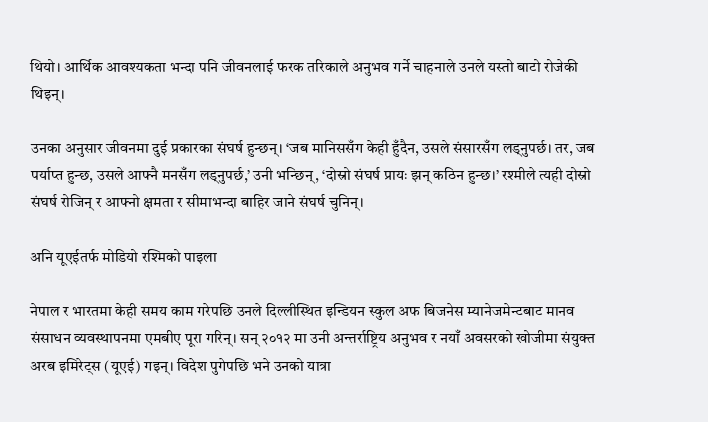थियो। आर्थिक आवश्यकता भन्दा पनि जीवनलाई फरक तरिकाले अनुभव गर्ने चाहनाले उनले यस्तो बाटो रोजेकी थिइन्।

उनका अनुसार जीवनमा दुई प्रकारका संघर्ष हुन्छन्। ‘जब मानिससँग केही हुँदैन, उसले संसारसँग लड्नुपर्छ। तर, जब पर्याप्त हुन्छ, उसले आफ्नै मनसँग लड्नुपर्छ,’ उनी भन्छिन्, ‘दोस्रो संघर्ष प्रायः झन् कठिन हुन्छ।’ रश्मीले त्यही दोस्रो संघर्ष रोजिन् र आफ्नो क्षमता र सीमाभन्दा बाहिर जाने संघर्ष चुनिन्।

अनि यूएईतर्फ मोडियो रश्मिको पाइला

नेपाल र भारतमा केही समय काम गरेपछि उनले दिल्लीस्थित इन्डियन स्कुल अफ बिजनेस म्यानेजमेन्टबाट मानव संसाधन व्यवस्थापनमा एमबीए पूरा गरिन्। सन् २०१२ मा उनी अन्तर्राष्ट्रिय अनुभव र नयाँ अवसरको खोजीमा संयुक्त अरब इमिरेट्स (यूएई) गइन्। विदेश पुगेपछि भने उनको यात्रा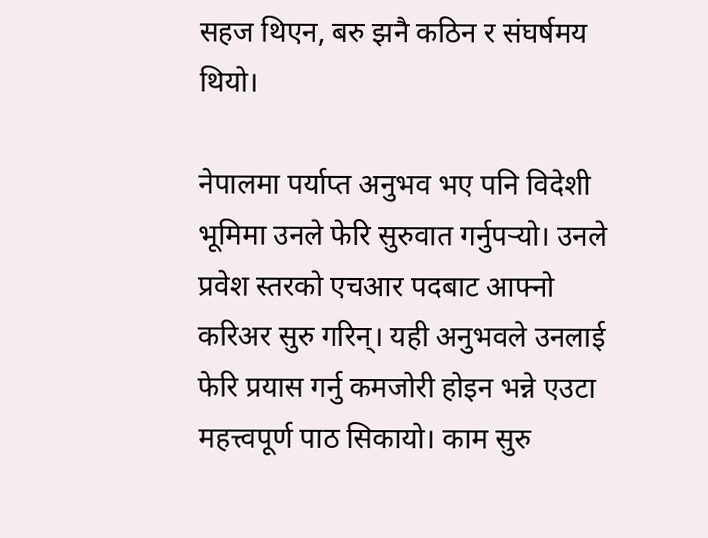सहज थिएन, बरु झनै कठिन र संघर्षमय थियो।

नेपालमा पर्याप्त अनुभव भए पनि विदेशी भूमिमा उनले फेरि सुरुवात गर्नुपर्‍यो। उनले प्रवेश स्तरको एचआर पदबाट आफ्नो करिअर सुरु गरिन्। यही अनुभवले उनलाई फेरि प्रयास गर्नु कमजोरी होइन भन्ने एउटा महत्त्वपूर्ण पाठ सिकायो। काम सुरु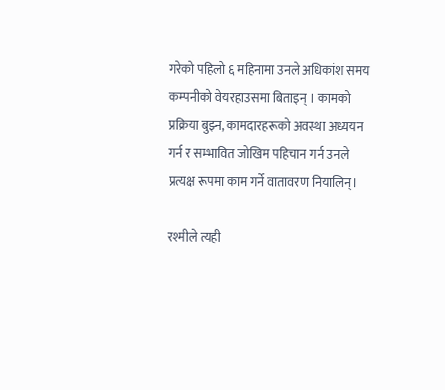गरेको पहिलो ६ महिनामा उनले अधिकांश समय कम्पनीको वेयरहाउसमा बिताइन् । कामको प्रक्रिया बुझ्न, कामदारहरूको अवस्था अध्ययन गर्न र सम्भावित जोखिम पहिचान गर्न उनले प्रत्यक्ष रूपमा काम गर्ने वातावरण नियालिन्।

रश्मीले त्यही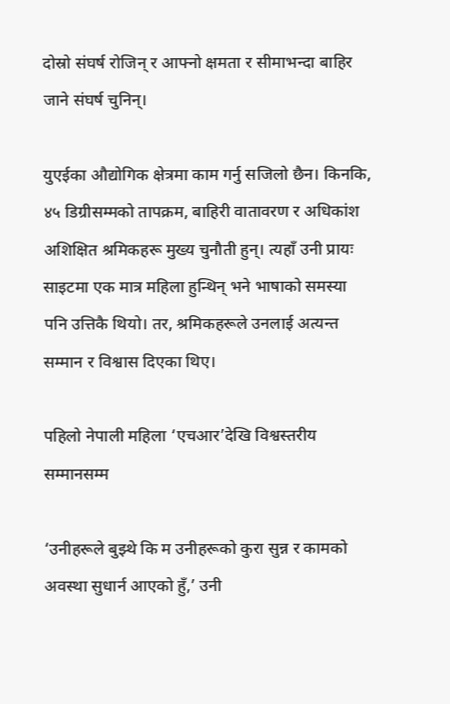दोस्रो संघर्ष रोजिन् र आफ्नो क्षमता र सीमाभन्दा बाहिर जाने संघर्ष चुनिन्।

युएईका औद्योगिक क्षेत्रमा काम गर्नु सजिलो छैन। किनकि, ४५ डिग्रीसम्मको तापक्रम, बाहिरी वातावरण र अधिकांश अशिक्षित श्रमिकहरू मुख्य चुनौती हुन्। त्यहाँ उनी प्रायः साइटमा एक मात्र महिला हुन्थिन् भने भाषाको समस्या पनि उत्तिकै थियो। तर, श्रमिकहरूले उनलाई अत्यन्त सम्मान र विश्वास दिएका थिए।

पहिलो नेपाली महिला ‘एचआर’देखि विश्वस्तरीय सम्मानसम्म

‘उनीहरूले बुझ्थे कि म उनीहरूको कुरा सुन्न र कामको अवस्था सुधार्न आएको हुँ,’ उनी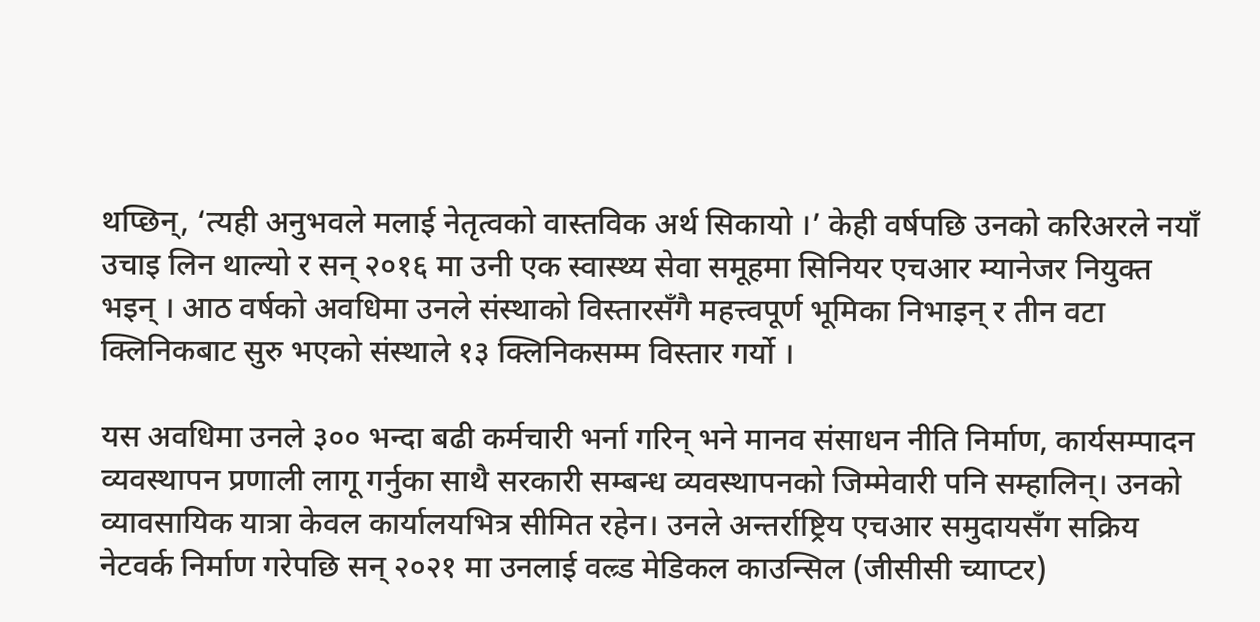थप्छिन्, ‘त्यही अनुभवले मलाई नेतृत्वको वास्तविक अर्थ सिकायो ।’ केही वर्षपछि उनको करिअरले नयाँ उचाइ लिन थाल्यो र सन् २०१६ मा उनी एक स्वास्थ्य सेवा समूहमा सिनियर एचआर म्यानेजर नियुक्त भइन् । आठ वर्षको अवधिमा उनले संस्थाको विस्तारसँगै महत्त्वपूर्ण भूमिका निभाइन् र तीन वटा क्लिनिकबाट सुरु भएको संस्थाले १३ क्लिनिकसम्म विस्तार गर्यो ।

यस अवधिमा उनले ३०० भन्दा बढी कर्मचारी भर्ना गरिन् भने मानव संसाधन नीति निर्माण, कार्यसम्पादन व्यवस्थापन प्रणाली लागू गर्नुका साथै सरकारी सम्बन्ध व्यवस्थापनको जिम्मेवारी पनि सम्हालिन्। उनको व्यावसायिक यात्रा केवल कार्यालयभित्र सीमित रहेन। उनले अन्तर्राष्ट्रिय एचआर समुदायसँग सक्रिय नेटवर्क निर्माण गरेपछि सन् २०२१ मा उनलाई वल्र्ड मेडिकल काउन्सिल (जीसीसी च्याप्टर)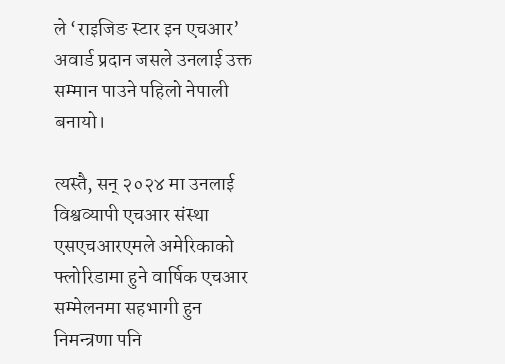ले ‘राइजिङ स्टार इन एचआर’ अवार्ड प्रदान जसले उनलाई उक्त सम्मान पाउने पहिलो नेपाली बनायो।

त्यस्तै, सन् २०२४ मा उनलाई विश्वव्यापी एचआर संस्था एसएचआरएमले अमेरिकाको फ्लोरिडामा हुने वार्षिक एचआर सम्मेलनमा सहभागी हुन निमन्त्रणा पनि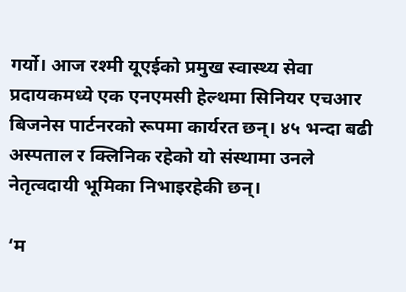गर्यो। आज रश्मी यूएईको प्रमुख स्वास्थ्य सेवा प्रदायकमध्ये एक एनएमसी हेल्थमा सिनियर एचआर बिजनेस पार्टनरको रूपमा कार्यरत छन्। ४५ भन्दा बढी अस्पताल र क्लिनिक रहेको यो संस्थामा उनले नेतृत्वदायी भूमिका निभाइरहेकी छन्।

‘म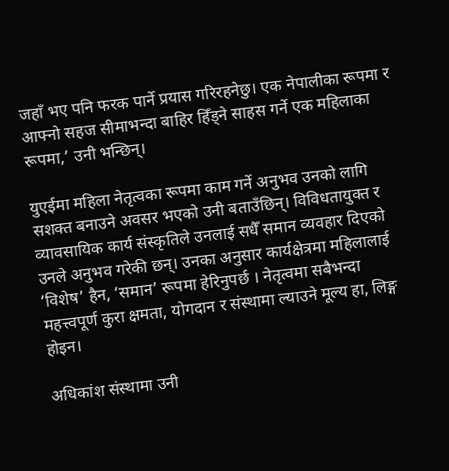जहाँ भए पनि फरक पार्ने प्रयास गरिरहनेछु। एक नेपालीका रूपमा र आफ्नो सहज सीमाभन्दा बाहिर हिँड्ने साहस गर्ने एक महिलाका रूपमा,’ उनी भन्छिन्।

युएईमा महिला नेतृत्वका रूपमा काम गर्ने अनुभव उनको लागि सशक्त बनाउने अवसर भएको उनी बताउँछिन्। विविधतायुक्त र व्यावसायिक कार्य संस्कृतिले उनलाई सधैँ समान व्यवहार दिएको उनले अनुभव गरेकी छन्। उनका अनुसार कार्यक्षेत्रमा महिलालाई ‘विशेष’ हैन, ‘समान’ रूपमा हेरिनुपर्छ । नेतृत्वमा सबैभन्दा महत्त्वपूर्ण कुरा क्षमता, योगदान र संस्थामा ल्याउने मूल्य हा, लिङ्ग होइन।

अधिकांश संस्थामा उनी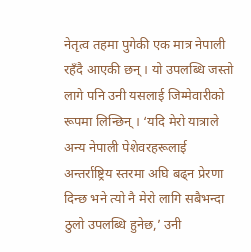नेतृत्व तहमा पुगेकी एक मात्र नेपाली रहँदै आएकी छन् । यो उपलब्धि जस्तो लागे पनि उनी यसलाई जिम्मेवारीको रूपमा लिन्छिन् । ‘यदि मेरो यात्राले अन्य नेपाली पेशेवरहरूलाई अन्तर्राष्ट्रिय स्तरमा अघि बढ्न प्रेरणा दिन्छ भने त्यो नै मेरो लागि सबैभन्दा ठुलो उपलब्धि हुनेछ,’ उनी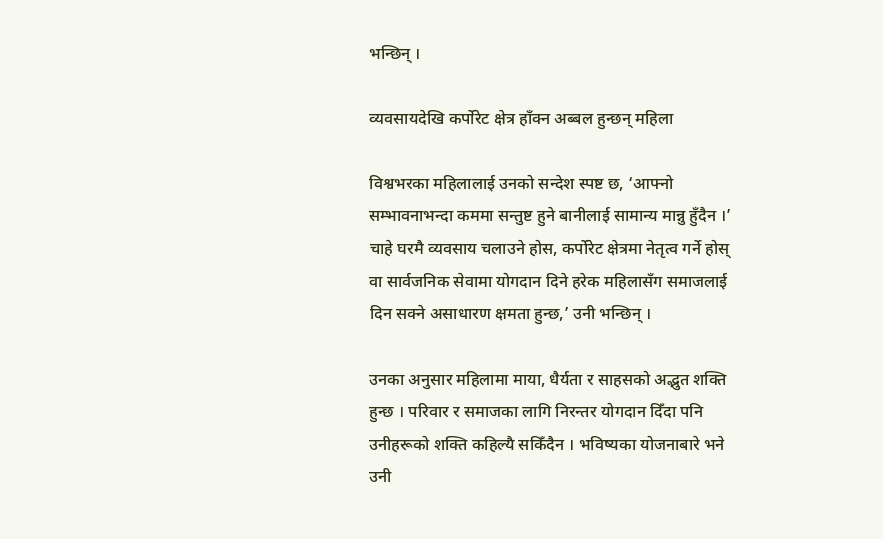भन्छिन् ।

व्यवसायदेखि कर्पोरेट क्षेत्र हाँक्न अब्बल हुन्छन् महिला

विश्वभरका महिलालाई उनको सन्देश स्पष्ट छ, ‘आफ्नो सम्भावनाभन्दा कममा सन्तुष्ट हुने बानीलाई सामान्य मान्नु हुँदैन ।’ चाहे घरमै व्यवसाय चलाउने होस, कर्पोरेट क्षेत्रमा नेतृत्व गर्ने होस् वा सार्वजनिक सेवामा योगदान दिने हरेक महिलासँग समाजलाई दिन सक्ने असाधारण क्षमता हुन्छ,’ उनी भन्छिन् ।

उनका अनुसार महिलामा माया, धैर्यता र साहसको अद्भुत शक्ति हुन्छ । परिवार र समाजका लागि निरन्तर योगदान दिँदा पनि उनीहरूको शक्ति कहिल्यै सकिँदैन । भविष्यका योजनाबारे भने उनी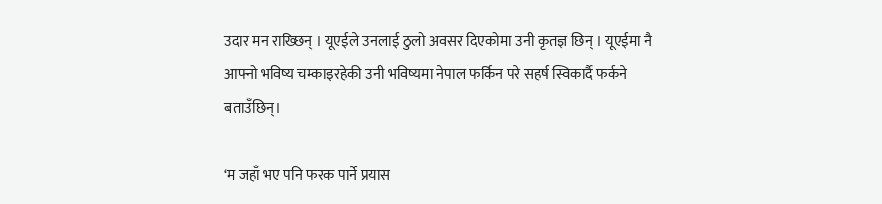उदार मन राख्छिन् । यूएईले उनलाई ठुलो अवसर दिएकोमा उनी कृतज्ञ छिन् । यूएईमा नै आफ्नो भविष्य चम्काइरहेकी उनी भविष्यमा नेपाल फर्किन परे सहर्ष स्विकार्दै फर्कने बताउँछिन्।

‘म जहाँ भए पनि फरक पार्ने प्रयास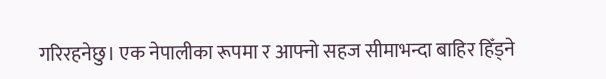गरिरहनेछु। एक नेपालीका रूपमा र आफ्नो सहज सीमाभन्दा बाहिर हिँड्ने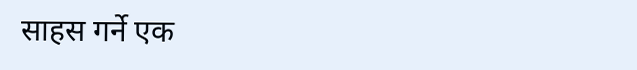साहस गर्ने एक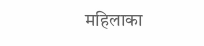महिलाका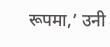रूपमा,’ उनी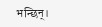भन्छिन्।